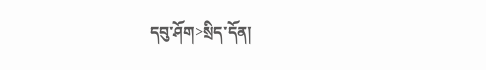དབུ་ཤོག>སྲིད་དོན།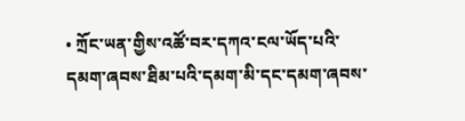• ཀྲོང་ཡན་གྱིས་འཚོ་བར་དཀའ་ངལ་ཡོད་པའི་དམག་ཞབས་ཐིམ་པའི་དམག་མི་དང་དམག་ཞབས་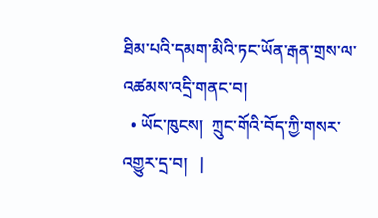ཐིམ་པའི་དམག་མིའི་ཏང་ཡོན་རྒན་གྲས་ལ་འཚམས་འདྲི་གནང་བ།
  • ཡོང་ཁུངས།  ཀྲུང་གོའི་བོད་ཀྱི་གསར་འགྱུར་དྲ་བ།   |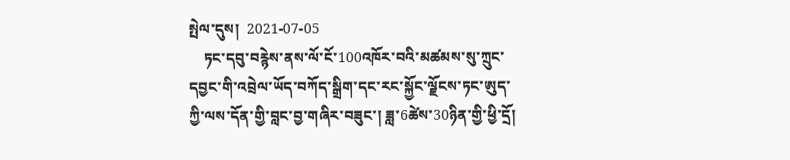སྤེལ་དུས།  2021-07-05
    ཏང་དབུ་བརྙེས་ནས་ལོ་ངོ་100འཁོར་བའི་མཚམས་སུ་ཀྲུང་དབྱང་གི་འབྲེལ་ཡོད་བཀོད་སྒྲིག་དང་རང་སྐྱོང་ལྗོངས་ཏང་ཨུད་ཀྱི་ལས་དོན་གྱི་བླང་བྱ་གཞིར་བཟུང་། ཟླ་6ཚེས་30ཉིན་གྱི་ཕྱི་དྲོ།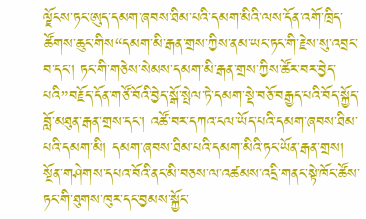ལྗོངས་ཏང་ཨུད་དམག་ཞབས་ཐིམ་པའི་དམག་མིའི་ལས་དོན་འགོ་ཁྲིད་ཚོགས་ཆུང་གིས“དམག་མི་རྒན་གྲས་ཀྱིས་ནམ་ཡང་ཏང་གི་རྗེས་སུ་འབྲང་བ་དང་། ཏང་གི་གཅེས་སེམས་དམག་མི་རྒན་གྲས་ཀྱིས་ཚོར་བར་བྱེད་པའི”བརྗོད་དོན་གཙོ་བོའི་བྱེད་སྒོ་སྤེལ་ཏེ་དམག་སྡེ་བཅོ་བརྒྱད་པའི་བོད་སྐྱོད་བློ་མཐུན་རྒན་གྲས་དང་། འཚོ་བར་དཀའ་ངལ་ཡོད་པའི་དམག་ཞབས་ཐིམ་པའི་དམག་མི། དམག་ཞབས་ཐིམ་པའི་དམག་མིའི་ཏང་ཡོན་རྒན་གྲས། སྔོན་གཤེགས་དཔའ་བོའི་ནང་མི་བཅས་ལ་འཚམས་འདྲི་གནང་སྟེ་ཁོང་ཚོས་ཏང་གི་ཐུགས་ཁུར་དང་བྱམས་སྐྱོང་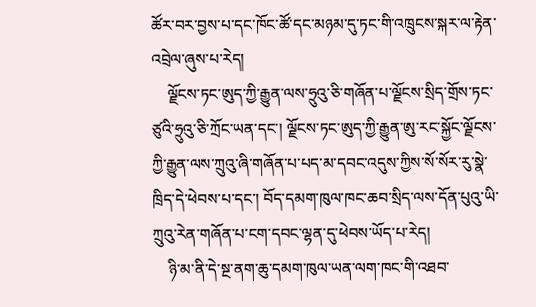ཚོར་བར་བྱས་པ་དང་ཁོང་ཚོ་དང་མཉམ་དུ་ཏང་གི་འཁྲུངས་སྐར་ལ་རྟེན་འབྲེལ་ཞུས་པ་རེད།
    ལྗོངས་ཏང་ཨུད་ཀྱི་རྒྱུན་ལས་ཧྲུའུ་ཅི་གཞོན་པ་ལྗོངས་སྲིད་གྲོས་ཏང་ཙུའི་ཧྲུའུ་ཅི་ཀྲོང་ཡན་དང་། ལྗོངས་ཏང་ཨུད་ཀྱི་རྒྱུན་ཨུ་རང་སྐྱོང་ལྗོངས་ཀྱི་རྒྱུན་ལས་ཀྲུའུ་ཞི་གཞོན་པ་པད་མ་དབང་འདུས་ཀྱིས་སོ་སོར་རུ་སྣེ་ཁྲིད་དེ་ཕེབས་པ་དང་། བོད་དམག་ཁུལ་ཁང་ཆབ་སྲིད་ལས་དོན་པུའུ་ཡི་ཀྲུའུ་རེན་གཞོན་པ་ངག་དབང་ལྷན་དུ་ཕེབས་ཡོད་པ་རེད།
    ཉི་མ་ནི་དེ་སྔ་ནག་ཆུ་དམག་ཁུལ་ཡན་ལག་ཁང་གི་འཐབ་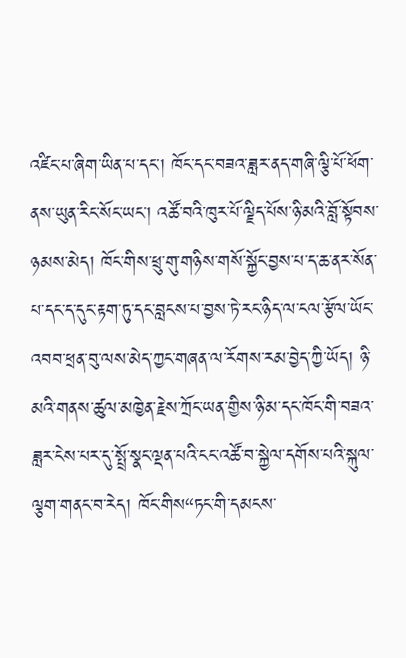འཛིང་པ་ཞིག་ཡིན་པ་དང་། ཁོང་དང་བཟའ་ཟླར་ནད་གཞི་ལྕི་པོ་ཕོག་ནས་ཡུན་རིང་སོང་ཡང་། འཚོ་བའི་ཁུར་པོ་ལྗིད་པོས་ཉི་མའི་བློ་སྟོབས་ཉམས་མེད། ཁོང་གིས་ཕྲུ་གུ་གཉིས་གསོ་སྐྱོང་བྱས་པ་ད་ཆ་ནར་སོན་པ་དང་ད་དུང་རྟག་ཏུ་དང་བླངས་པ་བྱས་ཏེ་རང་ཉིད་ལ་ངལ་རྩོལ་ཡོང་འབབ་ཕྲན་བུ་ལས་མེད་ཀྱང་གཞན་ལ་རོགས་རམ་བྱེད་ཀྱི་ཡོད། ཉི་མའི་གནས་ཚུལ་མཁྱེན་རྗེས་ཀྲོང་ཡན་གྱིས་ཉི་མ་དང་ཁོང་གི་བཟའ་ཟླར་ངེས་པར་དུ་སྤྲོ་སྣང་ལྡན་པའི་ངང་འཚོ་བ་སྐྱེལ་དགོས་པའི་སྐུལ་ལྕག་གནང་བ་རེད། ཁོང་གིས“ཏང་གི་དམངས་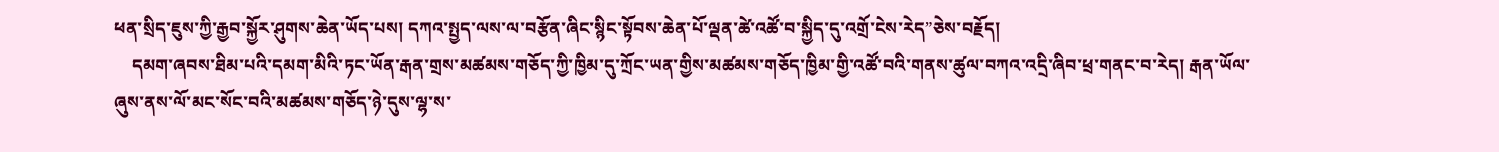ཕན་སྲིད་ཇུས་ཀྱི་རྒྱབ་སྐྱོར་ཤུགས་ཆེན་ཡོད་པས། དཀའ་སྤྱད་ལས་ལ་བརྩོན་ཞིང་སྙིང་སྟོབས་ཆེན་པོ་ལྡན་ཚེ་འཚོ་བ་སྐྱིད་དུ་འགྲོ་ངེས་རེད”ཅེས་བརྗོད།
    དམག་ཞབས་ཐིམ་པའི་དམག་མིའི་ཏང་ཡོན་རྒན་གྲས་མཚམས་གཅོད་ཀྱི་ཁྱིམ་དུ་ཀྲོང་ཡན་གྱིས་མཚམས་གཅོད་ཁྱིམ་གྱི་འཚོ་བའི་གནས་ཚུལ་བཀའ་འདྲི་ཞིབ་ཕྲ་གནང་བ་རེད། རྒན་ཡོལ་ཞུས་ནས་ལོ་མང་སོང་བའི་མཚམས་གཅོད་ཉེ་དུས་ལྷ་ས་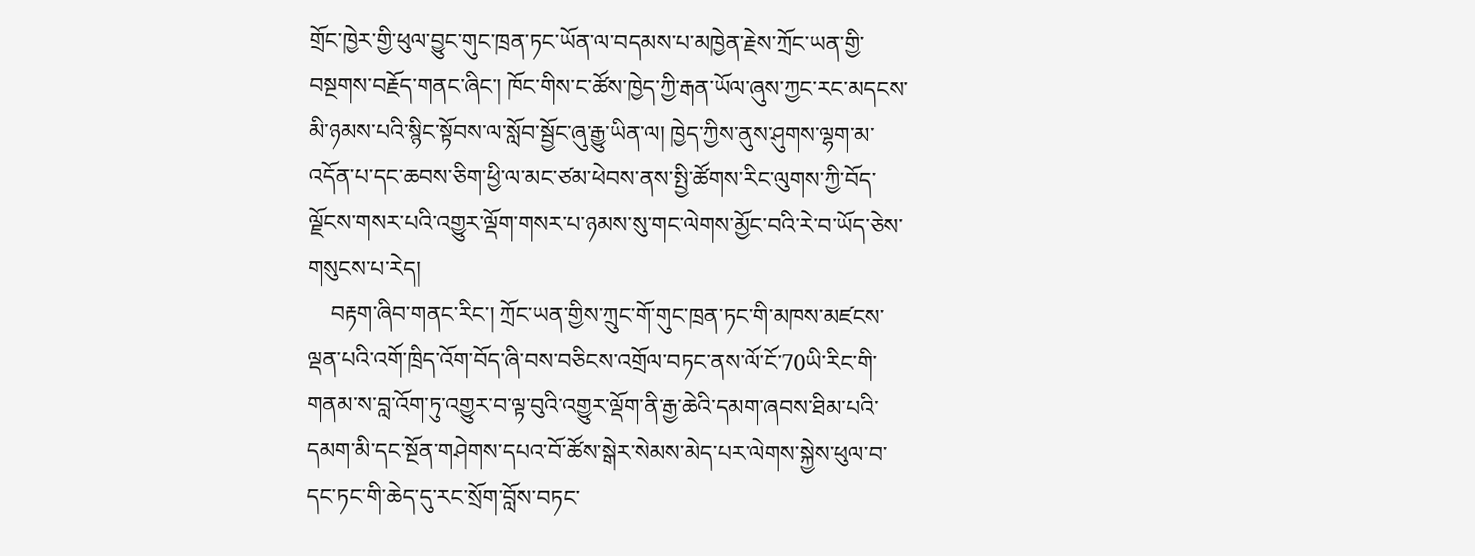གྲོང་ཁྱེར་གྱི་ཕུལ་བྱུང་གུང་ཁྲན་ཏང་ཡོན་ལ་བདམས་པ་མཁྱེན་རྗེས་ཀྲོང་ཡན་གྱི་བསྔགས་བརྗོད་གནང་ཞིང་། ཁོང་གིས་ང་ཚོས་ཁྱེད་ཀྱི་རྒན་ཡོལ་ཞུས་ཀྱང་རང་མདངས་མི་ཉམས་པའི་སྙིང་སྟོབས་ལ་སློབ་སྦྱོང་ཞུ་རྒྱུ་ཡིན་ལ། ཁྱེད་ཀྱིས་ནུས་ཤུགས་ལྷག་མ་འདོན་པ་དང་ཆབས་ཅིག་ཕྱི་ལ་མང་ཙམ་ཕེབས་ནས་སྤྱི་ཚོགས་རིང་ལུགས་ཀྱི་བོད་ལྗོངས་གསར་པའི་འགྱུར་ལྡོག་གསར་པ་ཉམས་སུ་གང་ལེགས་མྱོང་བའི་རེ་བ་ཡོད་ཅེས་གསུངས་པ་རེད།
    བརྟག་ཞིབ་གནང་རིང་། ཀྲོང་ཡན་གྱིས་ཀྲུང་གོ་གུང་ཁྲན་ཏང་གི་མཁས་མཛངས་ལྡན་པའི་འགོ་ཁྲིད་འོག་བོད་ཞི་བས་བཅིངས་འགྲོལ་བཏང་ནས་ལོ་ངོ་70ཡི་རིང་གི་གནམ་ས་བླ་འོག་ཏུ་འགྱུར་བ་ལྟ་བུའི་འགྱུར་ལྡོག་ནི་རྒྱ་ཆེའི་དམག་ཞབས་ཐིམ་པའི་དམག་མི་དང་སྔོན་གཤེགས་དཔའ་བོ་ཚོས་སྒེར་སེམས་མེད་པར་ལེགས་སྐྱེས་ཕུལ་བ་དང་ཏང་གི་ཆེད་དུ་རང་སྲོག་བློས་བཏང་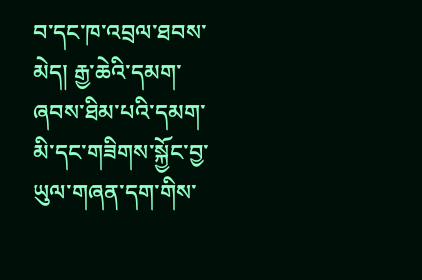བ་དང་ཁ་འབྲལ་ཐབས་མེད། རྒྱ་ཆེའི་དམག་ཞབས་ཐིམ་པའི་དམག་མི་དང་གཟིགས་སྐྱོང་བྱ་ཡུལ་གཞན་དག་གིས་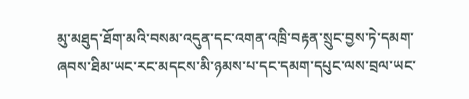མུ་མཐུད་ཐོག་མའི་བསམ་འདུན་དང་འགན་འཁྲི་བརྟན་སྲུང་བྱས་ཏེ་དམག་ཞབས་ཐིམ་ཡང་རང་མདངས་མི་ཉམས་པ་དང་དམག་དཔུང་ལས་བྲལ་ཡང་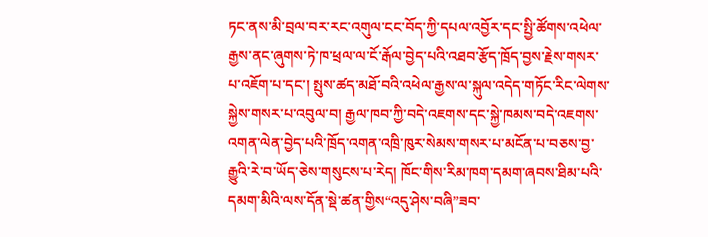ཏང་ནས་མི་བྲལ་བར་རང་འགུལ་ངང་བོད་ཀྱི་དཔལ་འབྱོར་དང་སྤྱི་ཚོགས་འཕེལ་རྒྱས་ནང་ཞུགས་ཏེ་ཁ་ཕྲལ་ལ་ངོ་རྒོལ་བྱེད་པའི་འཐབ་རྩོད་ཁྲོད་བྱས་རྗེས་གསར་པ་འཇོག་པ་དང་། སྤུས་ཚད་མཐོ་བའི་འཕེལ་རྒྱས་ལ་སྐུལ་འདེད་གཏོང་རིང་ལེགས་སྐྱེས་གསར་པ་འབུལ་བ། རྒྱལ་ཁབ་ཀྱི་བདེ་འཇགས་དང་སྐྱེ་ཁམས་བདེ་འཇགས་འགན་ལེན་བྱེད་པའི་ཁྲོད་འགན་འཁྲི་ཁུར་སེམས་གསར་པ་མངོན་པ་བཅས་བྱ་རྒྱུའི་རེ་བ་ཡོད་ཅེས་གསུངས་པ་རེད། ཁོང་གིས་རིམ་ཁག་དམག་ཞབས་ཐིམ་པའི་དམག་མིའི་ལས་དོན་སྡེ་ཚན་གྱིས“འདུ་ཤེས་བཞི”ཟབ་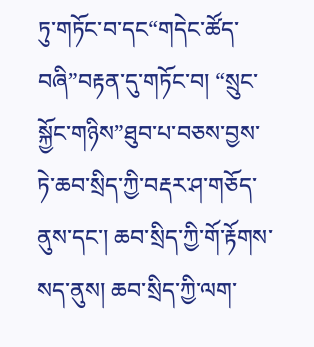ཏུ་གཏོང་བ་དང“གདེང་ཚོད་བཞི”བརྟན་དུ་གཏོང་བ། “སྲུང་སྐྱོང་གཉིས”ཐུབ་པ་བཅས་བྱས་ཏེ་ཆབ་སྲིད་ཀྱི་བརྡར་ཤ་གཅོད་ནུས་དང་། ཆབ་སྲིད་ཀྱི་གོ་རྟོགས་སད་ནུས། ཆབ་སྲིད་ཀྱི་ལག་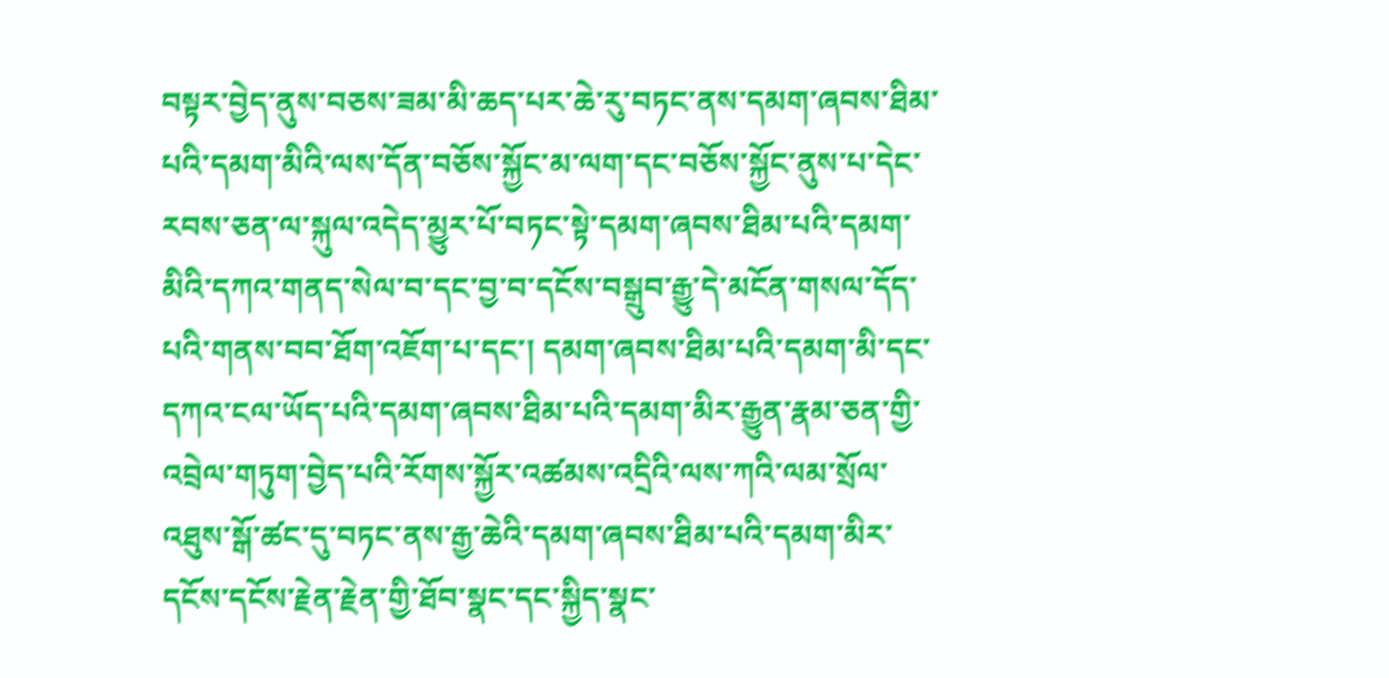བསྟར་བྱེད་ནུས་བཅས་ཟམ་མི་ཆད་པར་ཆེ་རུ་བཏང་ནས་དམག་ཞབས་ཐིམ་པའི་དམག་མིའི་ལས་དོན་བཅོས་སྐྱོང་མ་ལག་དང་བཅོས་སྐྱོང་ནུས་པ་དེང་རབས་ཅན་ལ་སྐུལ་འདེད་མྱུར་པོ་བཏང་སྟེ་དམག་ཞབས་ཐིམ་པའི་དམག་མིའི་དཀའ་གནད་སེལ་བ་དང་བྱ་བ་དངོས་བསྒྲུབ་རྒྱུ་དེ་མངོན་གསལ་དོད་པའི་གནས་བབ་ཐོག་འཇོག་པ་དང་། དམག་ཞབས་ཐིམ་པའི་དམག་མི་དང་དཀའ་ངལ་ཡོད་པའི་དམག་ཞབས་ཐིམ་པའི་དམག་མིར་རྒྱུན་རྣམ་ཅན་གྱི་འབྲེལ་གཏུག་བྱེད་པའི་རོགས་སྐྱོར་འཚམས་འདྲིའི་ལས་ཀའི་ལམ་སྲོལ་འཐུས་སྒོ་ཚང་དུ་བཏང་ནས་རྒྱ་ཆེའི་དམག་ཞབས་ཐིམ་པའི་དམག་མིར་དངོས་དངོས་རྗེན་རྗེན་གྱི་ཐོབ་སྣང་དང་སྐྱིད་སྣང་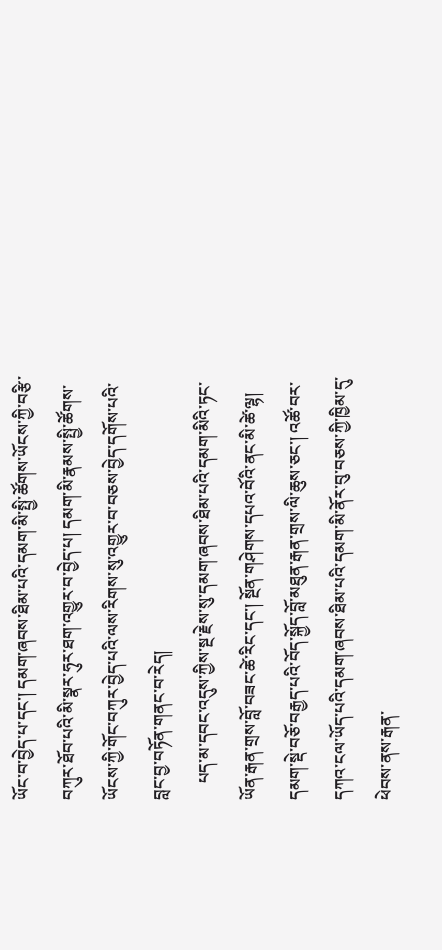ཡོང་བ་བྱེད་པ་དང་། དམག་ཞབས་ཐིམ་པའི་དམག་མི་སྤྱི་ཚོགས་ཡོངས་ཀྱི་བརྩི་བཀུར་ཐོབ་པའི་མི་སྣར་ཧུར་ཐག་འགྱུར་བ་བྱེད་པ། དམག་མི་རྣམས་སྤྱི་ཚོགས་ཡོངས་ཀྱི་གོང་བཀུར་བྱེད་པའི་ལས་རིགས་སུ་འགྱུར་བ་བཅས་བྱེད་དགོས་པའི་བླང་བྱ་བཏོན་གནང་བ་རེད།
    པད་མ་དབང་འདུས་ཀྱིས་སྔ་རྗེས་སུ་དམག་ཞབས་ཐིམ་པའི་དམག་མིའི་ཏང་ཡོན་རྒན་གྲས་བློ་བཟང་ཚེ་རིང་དང་། སྔོན་གཤེགས་དཔའ་བོའི་ནང་མི་ཚེ་ལྷ། དམག་སྡེ་བཅོ་བརྒྱད་པའི་བོད་སྐྱོད་བློ་མཐུན་རྒན་གྲས་ལི་ཆུས་ཅང་། འཚོ་བར་དཀའ་ངལ་ཡོད་པའི་དམག་ཞབས་ཐིམ་པའི་དམག་མི་ནོར་བུ་བཅས་ཀྱི་ཁྱིམ་དུ་ཕེབས་ནས་རྒན་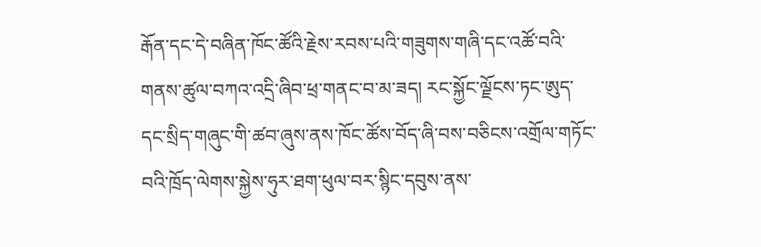རྒོན་དང་དེ་བཞིན་ཁོང་ཚོའི་རྗེས་རབས་པའི་གཟུགས་གཞི་དང་འཚོ་བའི་གནས་ཚུལ་བཀའ་འདྲི་ཞིབ་ཕྲ་གནང་བ་མ་ཟད། རང་སྐྱོང་ལྗོངས་ཏང་ཨུད་དང་སྲིད་གཞུང་གི་ཚབ་ཞུས་ནས་ཁོང་ཚོས་བོད་ཞི་བས་བཅིངས་འགྲོལ་གཏོང་བའི་ཁྲོད་ལེགས་སྐྱེས་ཧུར་ཐག་ཕུལ་བར་སྙིང་དབུས་ནས་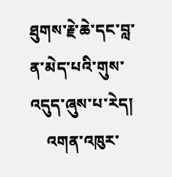ཐུགས་རྗེ་ཆེ་དང་བླ་ན་མེད་པའི་གུས་འདུད་ཞུས་པ་རེད།
    འགན་འཁུར་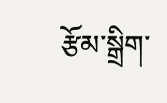རྩོམ་སྒྲིག་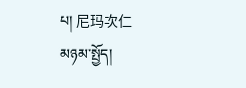པ། 尼玛次仁
མཉམ་སྤྱོད།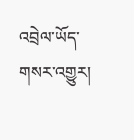འབྲེལ་ཡོད་གསར་འགྱུར།